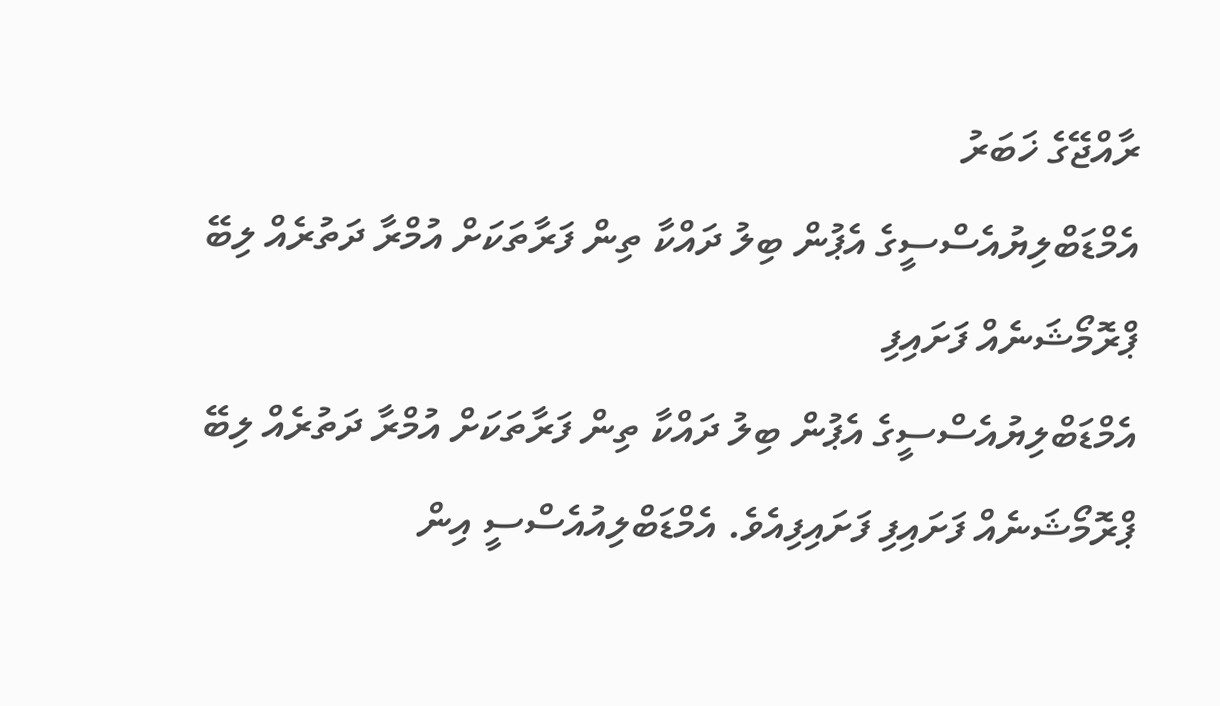ރާއްޖޭގެ ޚަބަރު
އެމްޑަބްލިޔުއެސްސީގެ އެޕުން ބިލު ދައްކާ ތިން ފަރާތަކަށް އުމްރާ ދަތުރެއް ލިބޭ ޕްރޮމޯޝަނެއް ފަށައިފި
އެމްޑަބްލިޔުއެސްސީގެ އެޕުން ބިލު ދައްކާ ތިން ފަރާތަކަށް އުމްރާ ދަތުރެއް ލިބޭ ޕްރޮމޯޝަނެއް ފަށައިފި ފަށައިފިއެވެ. އެމްޑަބްލިއުއެސްސީ އިން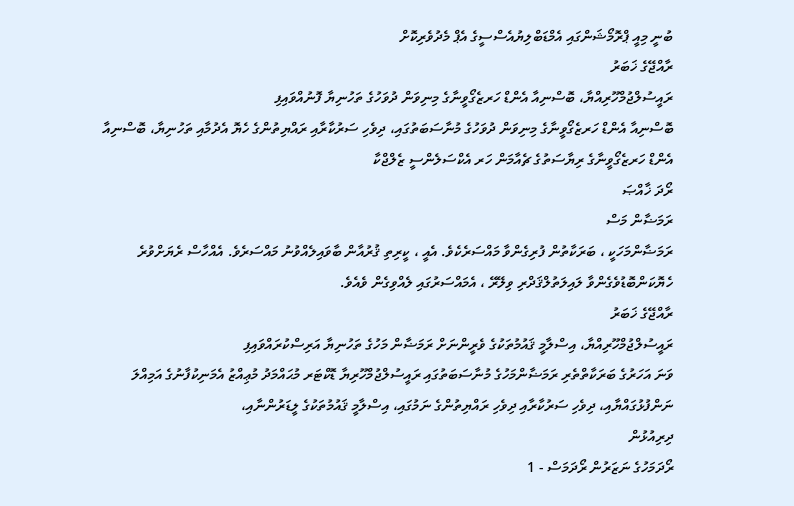ބުނީ މިއީ ޕްރޮމޯޝަންގައި އެމްޑަބްލިޔުއެސްސީގެ އެޕް މެދުވެރިކޮށް
ރާއްޖޭގެ ޚަބަރު
ރައީސުލްޖުމްހޫރިއްޔާ، ބޮސްނިއާ އެންޑް ހަރޒެގޯވީނާގެ މިނިވަން ދުވަހުގެ ތަހުނިޔާ ފޮނުއްވައިފި
ބޮސްނިއާ އެންޑް ހަރޒެގޯވީނާގެ މިނިވަން ދުވަހުގެ މުނާސަބަތުގައި، ދިވެހި ސަރުކާރާއި ރައްޔިތުންގެ ހެޔޮ އެދުމާއި ތަހުނިޔާ، ބޮސްނިއާ އެންޑް ހަރޒެގޯވީނާގެ ރިޔާސަތުގެ ޗެއާމަން ހަރ އެކްސަލެންސީ ޒެލްޖްކާ
ރޯދަ ޚާއްޞަ
ރަމަޟާން މަސް
ރަމަޟާންމަހަކީ ، ބަރަކާތުން ފުރިގެންވާ މައްސަރެކެވެ. އެއީ ، ކީރިތި ޤުރުއާން ބާވައިލެއްވުނު މައްސަރެވެ. އެއްހާސް ރެޔަށްވުރެ ހެޔޮކަންބޮޑުވެގެންވާ ލައިލަތުލްޤަދްރި ވިލޭރޭ ، އެމައްސަރުގައި ލެއްވިގެން ވެއެވެ.
ރާއްޖޭގެ ޚަބަރު
ރައީސުލްޖުމްހޫރިއްޔާ، އިސްލާމީ ޤައުމުތަކުގެ ވެރީންނަށް ރަމަޟާން މަހުގެ ތަހުނިޔާ އަރިސްކުރައްވައިފި
ވަނަ އަހަރުގެ ބަރަކާތްތެރި ރަމަޟާންމަހުގެ މުނާސަބަތުގައި ރައީސުލްޖުމްހޫރިޔާ ޑޮކްޓަރ މުޙައްމަދު މުޢިއްޒު އެމަނިކުފާނުގެ އަމިއްލަ ނަންފުޅުގައްޔާއި، ދިވެހި ސަރުކާރާއި ދިވެހި ރައްޔިތުންގެ ނަމުގައި، އިސްލާމީ ޤައުމުތަކުގެ ލީޑަރުންނާއި،
ދިރިއުޅުން
ރޯދަމަހުގެ ނަޒަރުން ރޯދަމަސް - 1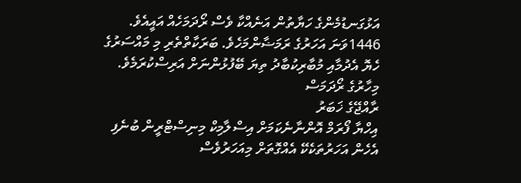އަޅުގަނޑުމެންގެ ހަޔާތުން އަނެއްކާ ވެސް ރޯދަމަހެއް އައީއެވެ. 1446ވަނަ އަހަރުގެ ރަމަޟާންމަހެވެ. ބަރަކާތްތެރި މި މައްސަރުގެ ހެޔޮ އެދުމާއި މުބާރިކުބާދު ތިޔަ ބޭފުޅުންނަށް އަރިސްކުރަމެވެ. މިހާރުގެ ރޯދަމަސް
ރާއްޖޭގެ ޚަބަރު
އިހްޔާ ފޯރަމް އޮންނާނެކަމަށް އިސްލާމިކް މިނިސްޓްރީން ބުނެފި
އެހެން އަހަރުތަކެކޭ އެއްގޮތަށް މިއަހަރުވެސް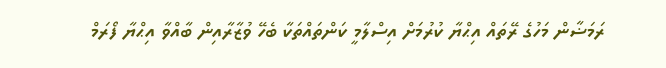ރަމަޟާން މަހުގެ ރޭތައް އިޙްޔާ ކުރުމަށް އިސްލާމީ ކަންތައްތަކާ ބެހޭ ވުޒާރާއިން ބާއްވާ އިޙްޔާ ފޯރަމް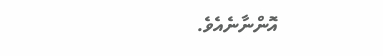އޮންނާނެއެވެ.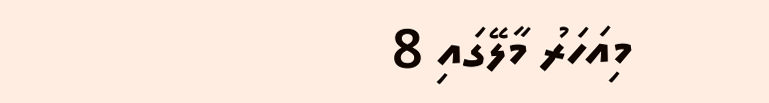މިއަހަރު މާލޭގައި 8